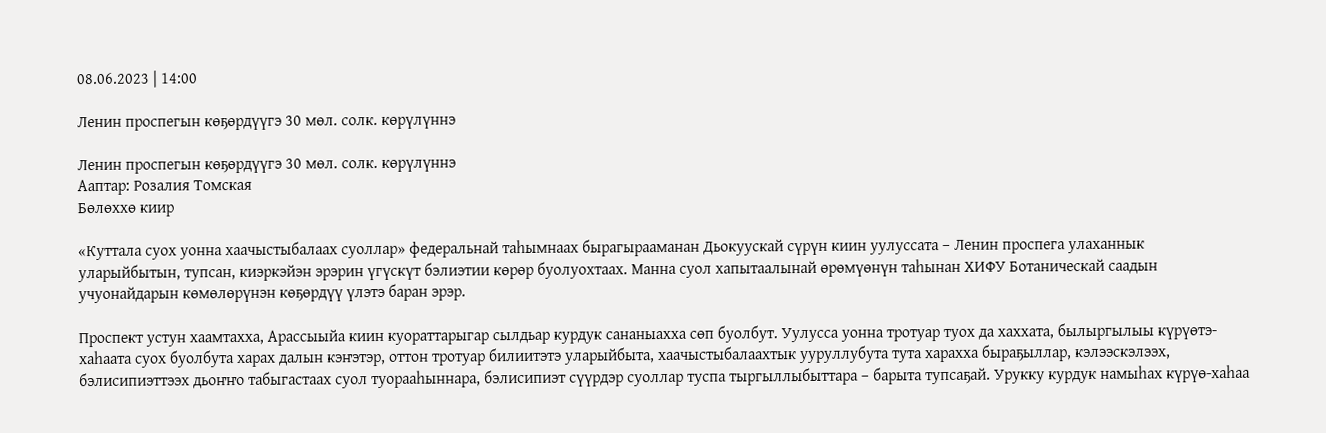08.06.2023 | 14:00

Ленин проспегын көҕөрдүүгэ 30 мөл. солк. көрүлүннэ

Ленин проспегын көҕөрдүүгэ 30 мөл. солк. көрүлүннэ
Ааптар: Розалия Томская
Бөлөххө киир

«Куттала суох уонна хаачыстыбалаах суоллар» федеральнай таһымнаах бырагырааманан Дьокуускай сүрүн киин уулуссата – Ленин проспега улаханнык уларыйбытын, тупсан, киэркэйэн эрэрин үгүскүт бэлиэтии көрөр буолуохтаах. Манна суол хапытаалынай өрөмүөнүн таһынан ХИФУ Ботаническай саадын учуонайдарын көмөлөрүнэн көҕөрдүү үлэтэ баран эрэр.

Проспект устун хаамтахха, Арассыыйа киин куораттарыгар сылдьар курдук сананыахха сөп буолбут. Уулусса уонна тротуар туох да хаххата, былыргылыы күрүөтэ-хаһаата суох буолбута харах далын кэҥэтэр, оттон тротуар билиитэтэ уларыйбыта, хаачыстыбалаахтык ууруллубута тута харахха быраҕыллар, кэлээскэлээх, бэлисипиэттээх дьоҥҥо табыгастаах суол туорааһыннара, бэлисипиэт сүүрдэр суоллар туспа тыргыллыбыттара – барыта тупсаҕай. Урукку курдук намыһах күрүө-хаһаа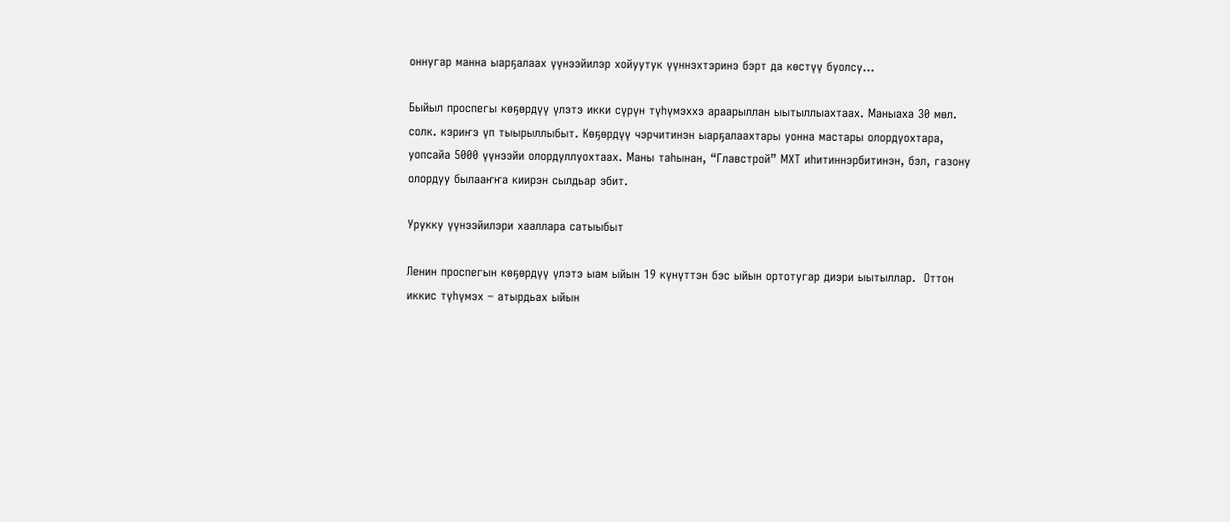оннугар манна ыарҕалаах үүнээйилэр хойуутук үүннэхтэринэ бэрт да көстүү буолсу...

Быйыл проспегы көҕөрдүү үлэтэ икки сүрүн түһүмэххэ араарыллан ыытыллыахтаах. Маныаха 30 мөл. солк. кэриҥэ үп тыырыллыбыт. Көҕөрдүү чэрчитинэн ыарҕалаахтары уонна мастары олордуохтара, уопсайа 5000 үүнээйи олордуллуохтаах. Маны таһынан, “Главстрой” МХТ иһитиннэрбитинэн, бэл, газону олордуу былааҥҥа киирэн сылдьар эбит.

Урукку үүнээйилэри хааллара сатыыбыт

Ленин проспегын көҕөрдүү үлэтэ ыам ыйын 19 күнүттэн бэс ыйын ортотугар диэри ыытыллар.  Оттон иккис түһүмэх – атырдьах ыйын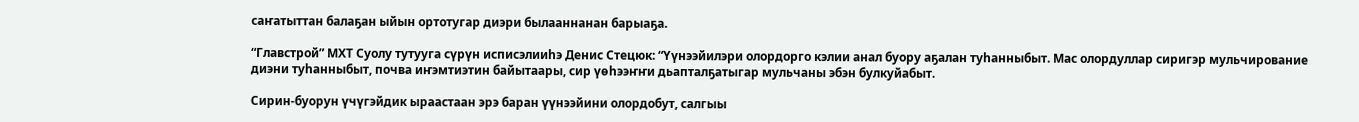саҥатыттан балаҕан ыйын ортотугар диэри былааннанан барыаҕа.

“Главстрой” МХТ Суолу тутууга сүрүн исписэлииһэ Денис Стецюк: “Үүнээйилэри олордорго кэлии анал буору аҕалан туһанныбыт. Мас олордуллар сиригэр мульчирование диэни туһанныбыт, почва иҥэмтиэтин байытаары, сир үөһээҥҥи дьапталҕатыгар мульчаны эбэн булкуйабыт.

Сирин-буорун үчүгэйдик ыраастаан эрэ баран үүнээйини олордобут, салгыы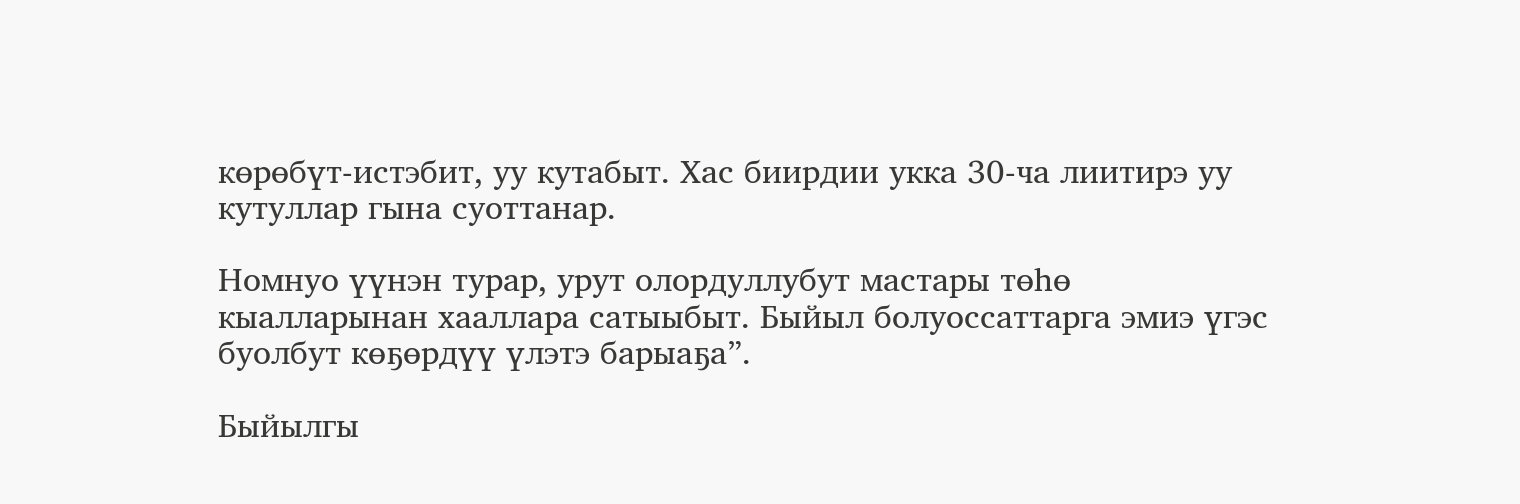көрөбүт-истэбит, уу кутабыт. Хас биирдии укка 30-ча лиитирэ уу кутуллар гына суоттанар.

Номнуо үүнэн турар, урут олордуллубут мастары төһө кыалларынан хааллара сатыыбыт. Быйыл болуоссаттарга эмиэ үгэс буолбут көҕөрдүү үлэтэ барыаҕа”.

Быйылгы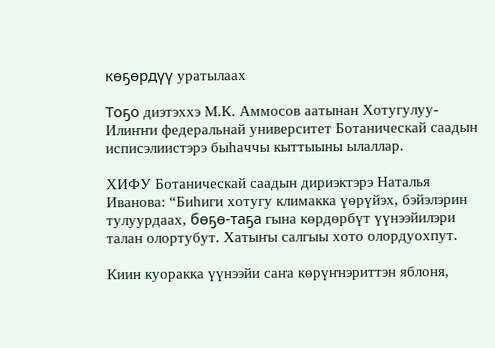көҕөрдүү уратылаах

Тоҕо диэтэххэ М.К. Аммосов аатынан Хотугулуу-Илиҥҥи федеральнай университет Ботаническай саадын исписэлиистэрэ быһаччы кыттыыны ылаллар.

ХИФУ Ботаническай саадын дириэктэрэ Наталья Иванова: “Биһиги хотугу климакка үөрүйэх, бэйэлэрин тулуурдаах, бөҕө-таҕа гына көрдөрбүт үүнээйилэри талан олортубут. Хатыҥы салгыы хото олордуохпут.

Киин куоракка үүнээйи саҥа көрүҥнэриттэн яблоня,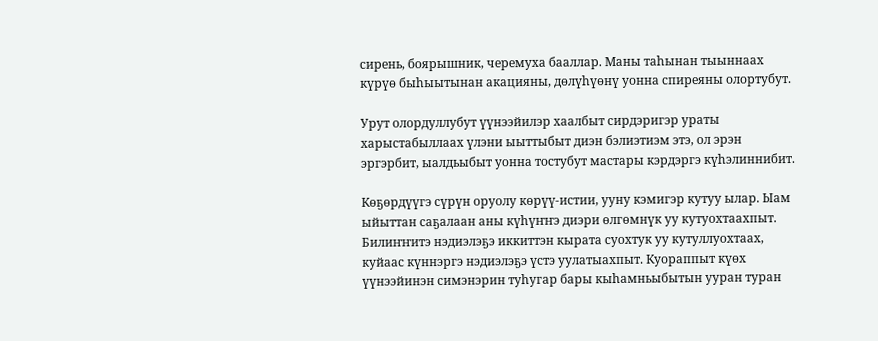сирень, боярышник, черемуха бааллар. Маны таһынан тыыннаах күрүө быһыытынан акацияны, дөлүһүөнү уонна спиреяны олортубут.

Урут олордуллубут үүнээйилэр хаалбыт сирдэригэр ураты харыстабыллаах үлэни ыыттыбыт диэн бэлиэтиэм этэ, ол эрэн эргэрбит, ыалдьыбыт уонна тостубут мастары кэрдэргэ күһэлиннибит.

Көҕөрдүүгэ сүрүн оруолу көрүү-истии, ууну кэмигэр кутуу ылар. Ыам ыйыттан саҕалаан аны күһүҥҥэ диэри өлгөмнүк уу кутуохтаахпыт. Билиҥҥитэ нэдиэлэҕэ иккиттэн кырата суохтук уу кутуллуохтаах, куйаас күннэргэ нэдиэлэҕэ үстэ уулатыахпыт. Куораппыт күөх үүнээйинэн симэнэрин туһугар бары кыһамньыбытын ууран туран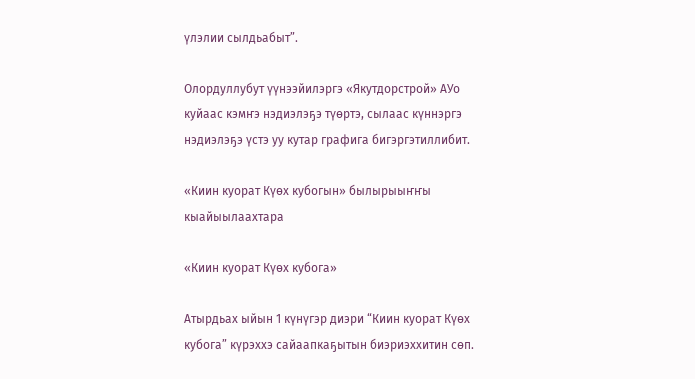үлэлии сылдьабыт”.

Олордуллубут үүнээйилэргэ «Якутдорстрой» АУо куйаас кэмҥэ нэдиэлэҕэ түөртэ, сылаас күннэргэ нэдиэлэҕэ үстэ уу кутар графига бигэргэтиллибит.

«Киин куорат Күөх кубогын» былырыыҥҥы кыайыылаахтара

«Киин куорат Күөх кубога»

Атырдьах ыйын 1 күнүгэр диэри “Киин куорат Күөх кубога” күрэххэ сайаапкаҕытын биэриэххитин сөп.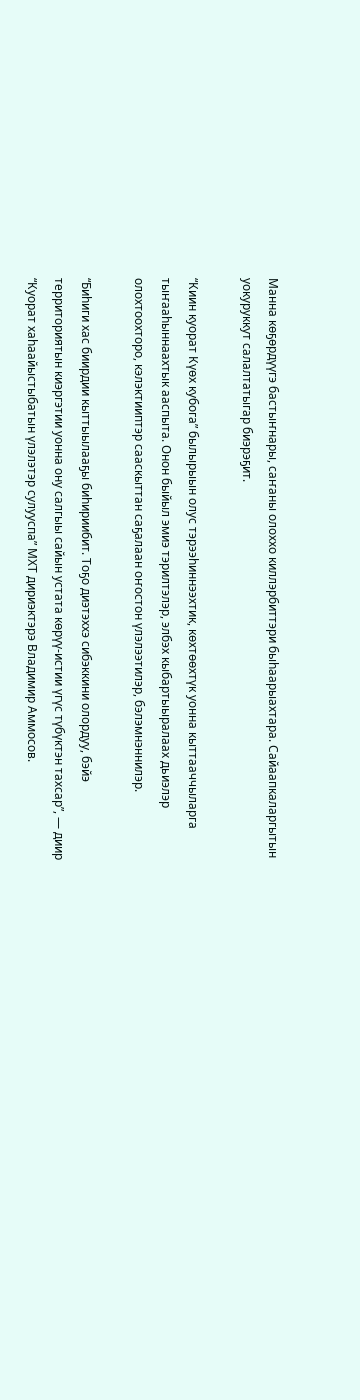Манна көҕөрдүүгэ бастыҥнары, саҥаны олоххо киллэрбиттэри быһаарыахтара. Сайаапкаларгытын уокуруккут салалтатыгар биэрэҕит.

“Киин куорат Күөх кубога” былырыын олус тэрээһиннээхтик, көхтөөхтүк уонна кыттааччыларга тыҥааһыннаахтык ааспыта. Онон быйыл эмиэ тэрилтэлэр, элбэх кыбартыыралаах дьиэлэр олохтоохторо, кэлэктииптэр сааскыттан саҕалаан оҥостон үлэлээтилэр, бэлэмнэннилэр.

“Биһиги хас биирдии кыттыылааҕы биһириибит. Тоҕо диэтэххэ сибэккини олордуу, бэйэ территориятын киэргэтии уонна ону салгыы сайын устата көрүү-истии үгүс түбүктэн тахсар”, — диир “Куорат хаһаайыстыбатын үлэлэтэр сулууспа” МХТ дириэктэрэ Владимир Аммосов.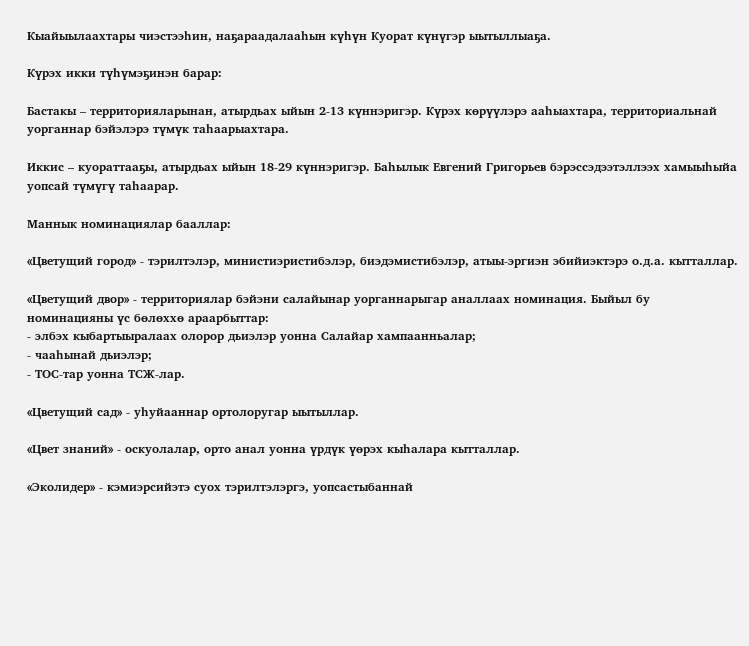Кыайыылаахтары чиэстээһин, наҕараадалааһын күһүн Куорат күнүгэр ыытыллыаҕа.

Күрэх икки түһүмэҕинэн барар:

Бастакы – территорияларынан, атырдьах ыйын 2-13 күннэригэр. Күрэх көрүүлэрэ ааһыахтара, территориальнай уорганнар бэйэлэрэ түмүк таһаарыахтара.

Иккис – куораттааҕы, атырдьах ыйын 18-29 күннэригэр. Баһылык Евгений Григорьев бэрэссэдээтэллээх хамыыһыйа уопсай түмүгү таһаарар.

Маннык номинациялар бааллар:

«Цветущий город» - тэрилтэлэр, министиэристибэлэр, биэдэмистибэлэр, атыы-эргиэн эбийиэктэрэ о.д.а. кытталлар.

«Цветущий двор» - территориялар бэйэни салайынар уорганнарыгар аналлаах номинация. Быйыл бу номинацияны үс бөлөххө араарбыттар:
- элбэх кыбартыыралаах олорор дьиэлэр уонна Салайар хампаанньалар;
- чааһынай дьиэлэр;
- ТОС-тар уонна ТСЖ-лар.

«Цветущий сад» - уһуйааннар ортолоругар ыытыллар.

«Цвет знаний» - оскуолалар, орто анал уонна үрдүк үөрэх кыһалара кытталлар.

«Эколидер» - кэмиэрсийэтэ суох тэрилтэлэргэ, уопсастыбаннай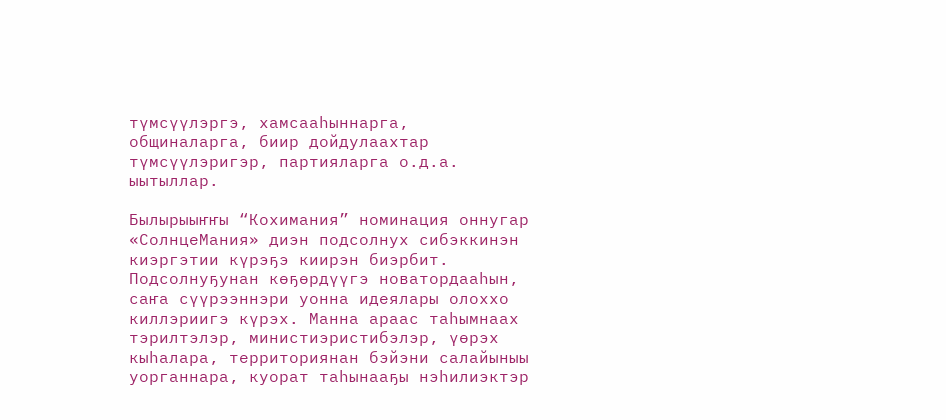түмсүүлэргэ, хамсааһыннарга, общиналарга, биир дойдулаахтар түмсүүлэригэр, партияларга о.д.а. ыытыллар.

Былырыыҥҥы “Кохимания” номинация оннугар «СолнцеМания» диэн подсолнух сибэккинэн киэргэтии күрэҕэ киирэн биэрбит.  Подсолнуҕунан көҕөрдүүгэ новатордааһын, саҥа сүүрээннэри уонна идеялары олоххо киллэриигэ күрэх. Манна араас таһымнаах тэрилтэлэр, министиэристибэлэр, үөрэх кыһалара, территориянан бэйэни салайыныы уорганнара, куорат таһынааҕы нэһилиэктэр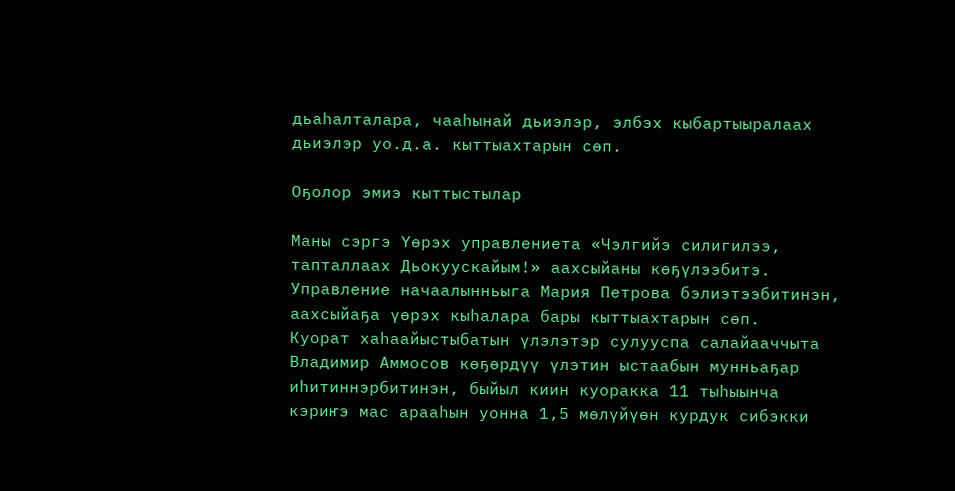дьаһалталара, чааһынай дьиэлэр, элбэх кыбартыыралаах дьиэлэр уо.д.а. кыттыахтарын сөп.

Оҕолор эмиэ кыттыстылар

Маны сэргэ Үөрэх управлениета «Чэлгийэ силигилээ, тапталлаах Дьокуускайым!» аахсыйаны көҕүлээбитэ. Управление начаалынньыга Мария Петрова бэлиэтээбитинэн, аахсыйаҕа үөрэх кыһалара бары кыттыахтарын сөп.
Куорат хаһаайыстыбатын үлэлэтэр сулууспа салайааччыта Владимир Аммосов көҕөрдүү үлэтин ыстаабын мунньаҕар иһитиннэрбитинэн, быйыл киин куоракка 11 тыһыынча кэриҥэ мас арааһын уонна 1,5 мөлүйүөн курдук сибэкки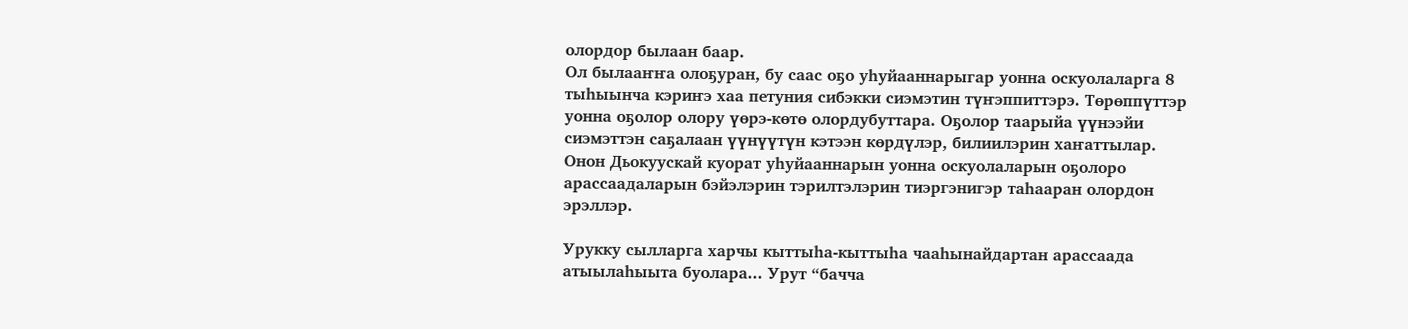олордор былаан баар.
Ол былааҥҥа олоҕуран, бу саас оҕо уһуйааннарыгар уонна оскуолаларга 8 тыһыынча кэриҥэ хаа петуния сибэкки сиэмэтин түҥэппиттэрэ. Төрөппүттэр уонна оҕолор олору үөрэ-көтө олордубуттара. Оҕолор таарыйа үүнээйи сиэмэттэн саҕалаан үүнүүтүн кэтээн көрдүлэр, билиилэрин хаҥаттылар. Онон Дьокуускай куорат уһуйааннарын уонна оскуолаларын оҕолоро арассаадаларын бэйэлэрин тэрилтэлэрин тиэргэнигэр таһааран олордон эрэллэр.

Урукку сылларга харчы кыттыһа-кыттыһа чааһынайдартан арассаада атыылаһыыта буолара... Урут “бачча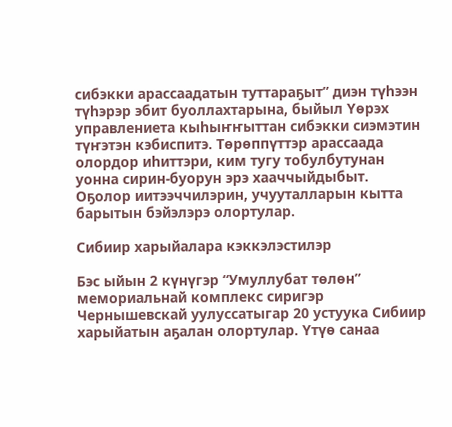сибэкки арассаадатын туттараҕыт” диэн түһээн түһэрэр эбит буоллахтарына, быйыл Үөрэх управлениета кыһыҥҥыттан сибэкки сиэмэтин түҥэтэн кэбиспитэ. Төрөппүттэр арассаада олордор иһиттэри, ким тугу тобулбутунан уонна сирин-буорун эрэ хааччыйдыбыт. Оҕолор иитээччилэрин, учууталларын кытта барытын бэйэлэрэ олортулар.

Сибиир харыйалара кэккэлэстилэр

Бэс ыйын 2 күнүгэр “Умуллубат төлөн” мемориальнай комплекс сиригэр Чернышевскай уулуссатыгар 20 устуука Сибиир харыйатын аҕалан олортулар. Үтүө санаа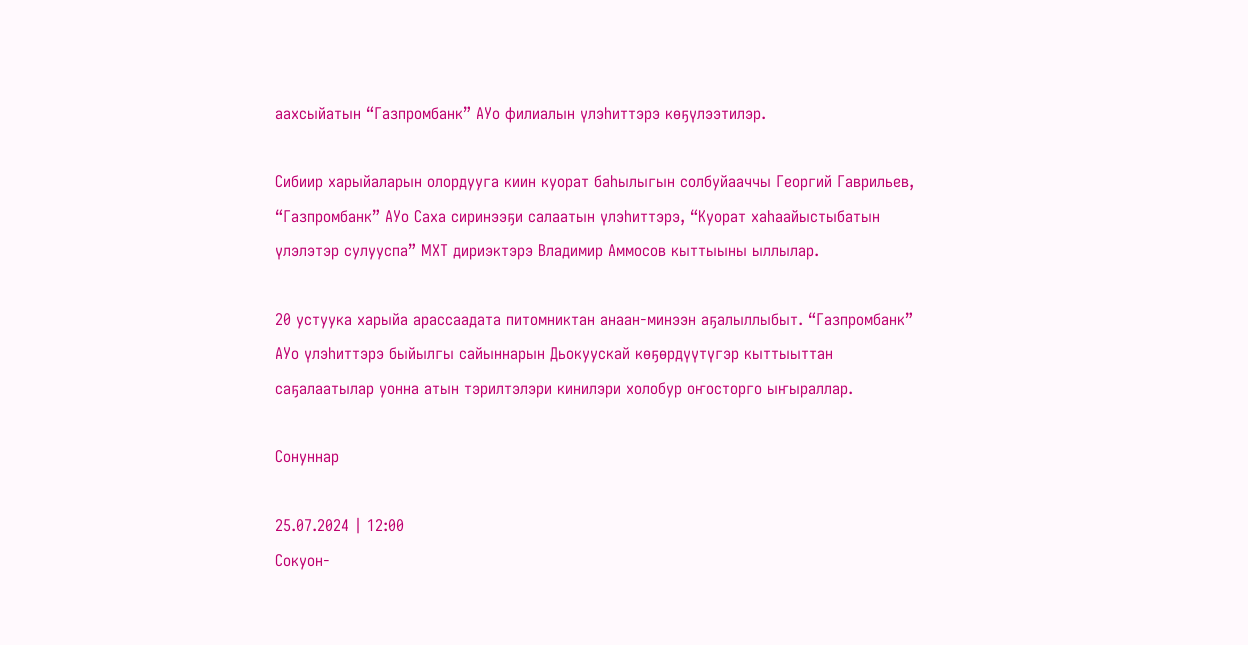аахсыйатын “Газпромбанк” АУо филиалын үлэһиттэрэ көҕүлээтилэр.

Сибиир харыйаларын олордууга киин куорат баһылыгын солбуйааччы Георгий Гаврильев, “Газпромбанк” АУо Саха сиринээҕи салаатын үлэһиттэрэ, “Куорат хаһаайыстыбатын үлэлэтэр сулууспа” МХТ дириэктэрэ Владимир Аммосов кыттыыны ыллылар.

20 устуука харыйа арассаадата питомниктан анаан-минээн аҕалыллыбыт. “Газпромбанк” АУо үлэһиттэрэ быйылгы сайыннарын Дьокуускай көҕөрдүүтүгэр кыттыыттан саҕалаатылар уонна атын тэрилтэлэри кинилэри холобур оҥосторго ыҥыраллар.

Сонуннар

25.07.2024 | 12:00
Сокуон-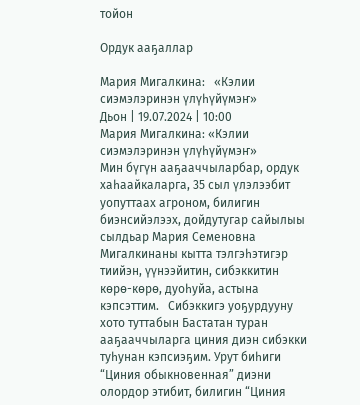тойон

Ордук ааҕаллар

Мария Мигалкина:   «Кэлии сиэмэлэринэн үлүһүйүмэҥ»
Дьон | 19.07.2024 | 10:00
Мария Мигалкина: «Кэлии сиэмэлэринэн үлүһүйүмэҥ»
Мин бүгүн ааҕааччыларбар, ордук хаһаайкаларга, 35 сыл үлэлээбит уопуттаах агроном, билигин биэнсийэлээх, дойдутугар сайылыы сылдьар Мария Семеновна Мигалкинаны кытта тэлгэһэтигэр тиийэн, үүнээйитин, сибэккитин көрө-көрө, дуоһуйа, астына кэпсэттим.   Сибэккигэ уоҕурдууну хото туттабын Бастатан туран ааҕааччыларга циния диэн сибэкки туһунан кэпсиэҕим. Урут биһиги “Циния обыкновенная” диэни олордор этибит, билигин “Циния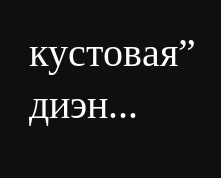кустовая” диэн...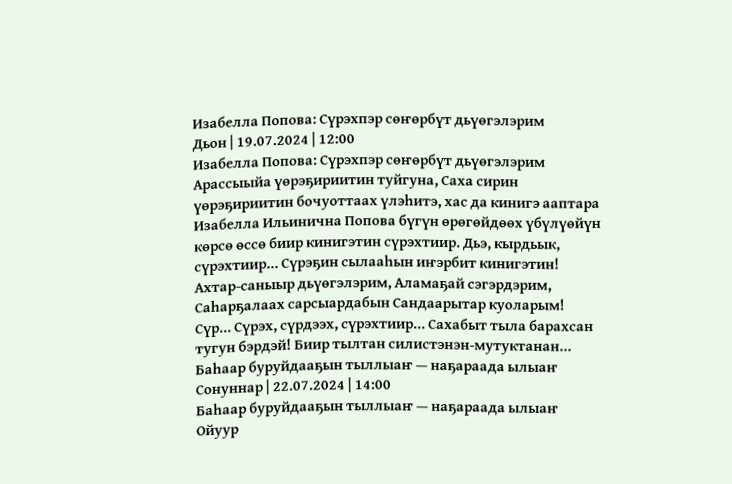Изабелла Попова: Сүрэхпэр сөҥөрбүт дьүөгэлэрим
Дьон | 19.07.2024 | 12:00
Изабелла Попова: Сүрэхпэр сөҥөрбүт дьүөгэлэрим
Арассыыйа үөрэҕириитин туйгуна, Саха сирин үөрэҕириитин бочуоттаах үлэһитэ, хас да кинигэ ааптара Изабелла Ильинична Попова бүгүн өрөгөйдөөх үбүлүөйүн көрсө өссө биир кинигэтин сүрэхтиир. Дьэ, кырдьык, сүрэхтиир... Сүрэҕин сылааһын иҥэрбит кинигэтин!   Ахтар-саныыр дьүөгэлэрим, Аламаҕай сэгэрдэрим, Саһарҕалаах сарсыардабын Сандаарытар куоларым!   Сүр... Сүрэх, сүрдээх, сүрэхтиир... Сахабыт тыла барахсан тугун бэрдэй! Биир тылтан силистэнэн-мутуктанан...
Баһаар буруйдааҕын тыллыаҥ — наҕараада ылыаҥ
Сонуннар | 22.07.2024 | 14:00
Баһаар буруйдааҕын тыллыаҥ — наҕараада ылыаҥ
Ойуур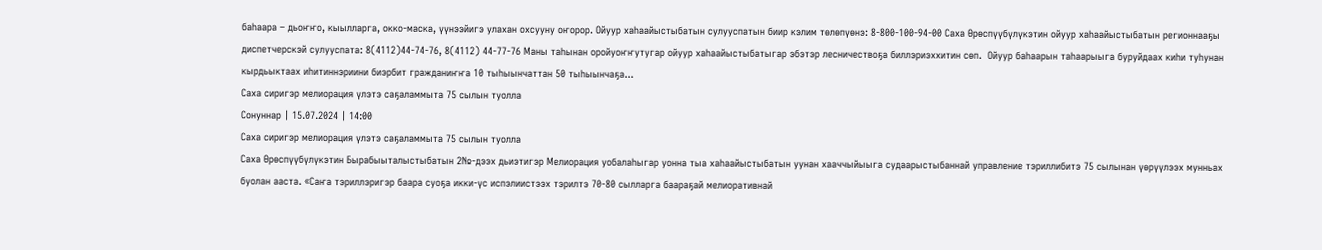баһаара – дьоҥҥо, кыылларга, окко-маска, үүнээйигэ улахан охсууну оҥорор. Ойуур хаһаайыстыбатын сулууспатын биир кэлим төлөпүөнэ: 8-800-100-94-00 Саха Өрөспүүбүлүкэтин ойуур хаһаайыстыбатын регионнааҕы диспетчерскэй сулууспата: 8(4112)44-74-76, 8(4112) 44-77-76 Маны таһынан оройуоҥҥутугар ойуур хаһаайыстыбатыгар эбэтэр лесничествоҕа биллэриэххитин сөп.  Ойуур баһаарын таһаарыыга буруйдаах киһи туһунан кырдьыктаах иһитиннэриини биэрбит гражданиҥҥа 10 тыһыынчаттан 50 тыһыынчаҕа...
Саха сиригэр мелиорация үлэтэ саҕаламмыта 75 сылын туолла
Сонуннар | 15.07.2024 | 14:00
Саха сиригэр мелиорация үлэтэ саҕаламмыта 75 сылын туолла
Саха Өрөспүүбүлүкэтин Бырабыыталыстыбатын 2№-дээх дьиэтигэр Мелиорация уобалаһыгар уонна тыа хаһаайыстыбатын уунан хааччыйыыга судаарыстыбаннай управление тэриллибитэ 75 сылынан үөрүүлээх мунньах буолан ааста. «Саҥа тэриллэригэр баара суоҕа икки-үс испэлиистээх тэрилтэ 70-80 сылларга баараҕай мелиоративнай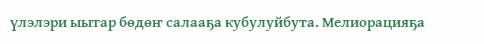үлэлэри ыытар бөдөҥ салааҕа кубулуйбута. Мелиорацияҕа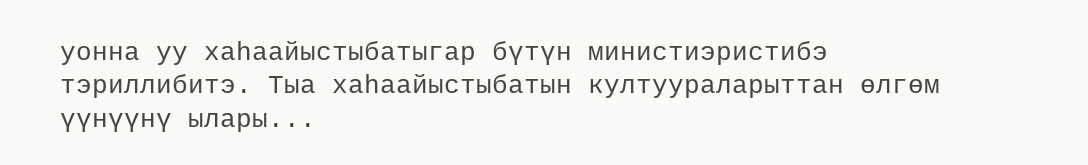уонна уу хаһаайыстыбатыгар бүтүн министиэристибэ тэриллибитэ. Тыа хаһаайыстыбатын култуураларыттан өлгөм үүнүүнү ылары...